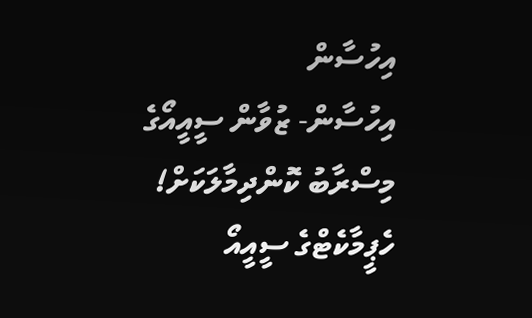އިހުސާން
އިހުސާން- ޒުވާން ސީއީއޯގެ މިސްރާބު ކޮންދިމާލަކަށް!
ހެޕީމާކެޓްގެ ސީއީއޯ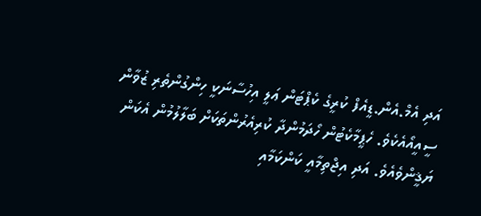އަދި އެމް.އެން.ޑީއެފް ކުރީގެ ކެޕްޓަން ޢަލީ އިހުސާނަކީ ހިންގުންތެރި ޒުވާން ސީއީއޯއެކެވެ. ހެޕީމާކެޓުން ހޯދަމުންދާ ކުރިއެރުންތަކަށް ބަލާލުމުން އެކަން ޔަޤީންވެއެވެ. އަދި އިޖްތިމާއީ ކަންކަމާއި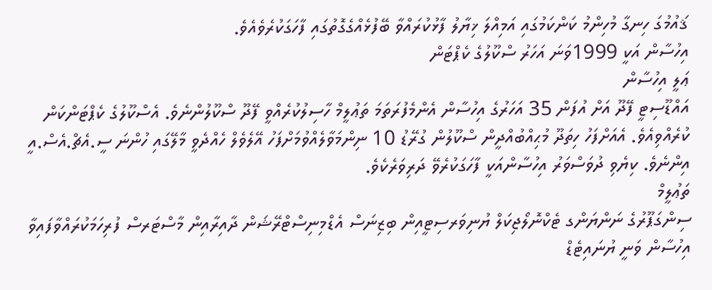ޤައުމުގަ ހިނގާ މުހިންމު ކަންކަމުގައި އަމިއްލަ ޚިޔާލު ފާޅުކުރައްވާ ބޭފުޅެއްގެގޮތުގައި ފާހަގަކުރެވެއެވެ.
އިހުސާން އަކީ 1999ވަނަ އަހަރު ސްކޫލުގެ ކެޕްޓަން
ޢަލީ އިހުސާން
އައްޑޫސިޓީ ފޭދޫ އަށް އުފަން 35 އަހަރުގެ އިހުސާން އެންމެފުރަތަމަ ތަޢުލީމް ހާސިލުކުރެއްވީ ފޭދޫ ސްކޫލުންނެވެ. އެސްކޫލުގެ ކެޕްޓަންކަން ކުރެއްވިއެވެ. އެއަށްފަހު ހިތަދޫ މުޙިއްބުއްދީން ސްކޫލުން ގުރޭޑު 10 ނިންމަވާލެއްވުމަށްފަހު އޭލެވެލް ހެއްދެވީ މާލޭގައި ހުންނަ ސީ.އެޗް.އެސް.އީ އިންނެވެ. ކިޔެވި ދުވަސްވަރު އިހުސާންއަކީ ފާހަގަކުރެވޭ ދަރިވަރެކެވެ.
ތަޢުލީމް
ސިންގަޕޫރުގެ ނަންޔަންގ ޓެކްނޮލޯޖިކަލް ޔުނިވަރސިޓީއިން ބިޒިނަސް އެޑްމިނިސްޓްރޭޝަން ދާއިރާއިން މާސްޓަރސް ފުރިހަމަކުރައްވާފައިވާ އިހުސާން ވަނީ ޔުނައިޓެޑް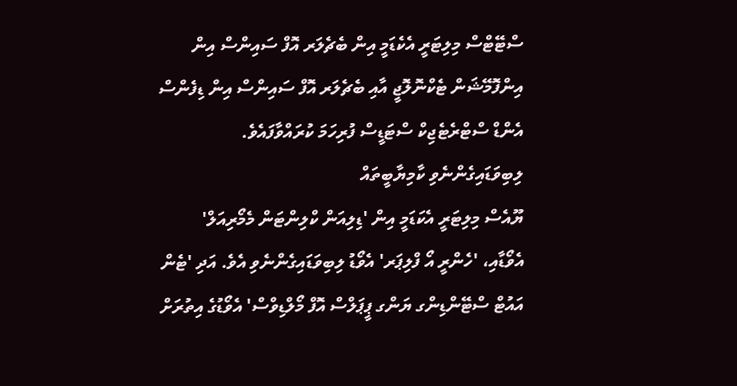ސްޓޭޓްސް މިލިޓަރީ އެކެޑަމީ އިން ބެޗެލަރ އޮފް ސައިންސް އިން އިންފޮމޭޝަން ޓެކްނޮލޮޖީ އާއި ބެޗެލަރ އޮފް ސައިންސް އިން ޑިފެންސް އެންޑް ސްޓްރެޓެޖިކް ސްޓަޑީސް ފުރިހަމަ ކުރައްވާފައެވެ.
ލިބިވަޑައިގެންނެވި ކާމިޔާބީތައް
ޔޫއެސް މިލިޓަރީ އެކަޑަމީ އިން 'ޑިލިއަން ކްލިންޓަން މެމޯރިއަލް' އެވޯޑާއި، 'ހެންރީ އޯ ފްލިޕަރ' އެވޯޑު ލިބިވަޑައިގެންނެވި އެވެ. އަދި 'ޓެން އައުޓް ސްޓޭންޑިންގ ޔަންގ ޕީޕަލްސް އޮފް މޯލްޑިވްސް' އެވޯޑުގެ އިތުރަށް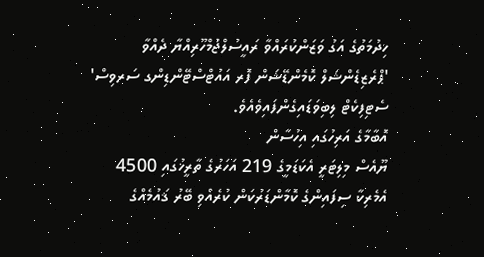ޚިދުމަތުގެ އަގު ވަޒަންކުރައްވާ ރައީސުލްޖުމްހޫރިއްޔާ ދެއްވާ 'ޕްރެޒިޑެންޝަލް ކޮމެންޑޭޝަން ފޮރ އައުޓްސްޓޭންޑިންގ ސަރވިސް' ސެޓިފިކެޓް ލިބިވަޑައިގެންފައިވެއެވެ.
އޮބާމާގެ އަރިހުގައި އިހުސާން
ޔޫއެސް މިލިޓަރީ އެކަޑަމީގެ 219 އަހަރުގެ ތާރީޚުގައި 4500 އެމެރިކާ ސިފައިންގެ ކޮމާންޑަރުކަން ކުރެއްވި ބޭރު ޤައުމެއްގެ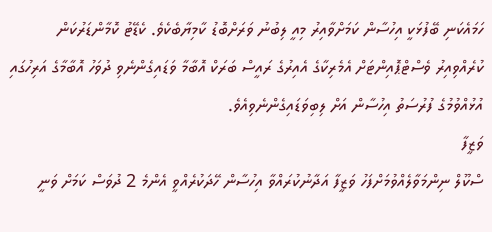ހަމައެކަނި ބޭފުޅަކީ އިހުސާން ކަމަށްވާއިރު މިއީ ލިބުނު ވަރަށްބޮޑު ކާމިޔާބެކެވެ. ކެޑޭޓު ކޮމާންޑަރުކަން ކުރެއްވިއިރު ވެސްޓްޕޮއިންޓަށް އެމެރިކާގެ އެއިރުގެ ރައީސް ބަރަކް އޮބާމާ ވަޑައިގެންނެވި ދުވަހު އޮބާމާގެ އަރިހުގައި އުޅުއްވުމުގެ ފުރުސަތު އިހުސާން އަށް ލިބިވަޑައިގެންނެވިއެވެ.
ވަޒީފާ
ސްކޫލް ނިންމަވާލެއްވުމަށްފަހު ވަޒީފާ އަދާނުކުރައްވާ އިހުސާން ހޭދަކުރެއްވީ އެންމެ 2 ދުވަސް ކަމަށް ވަނީ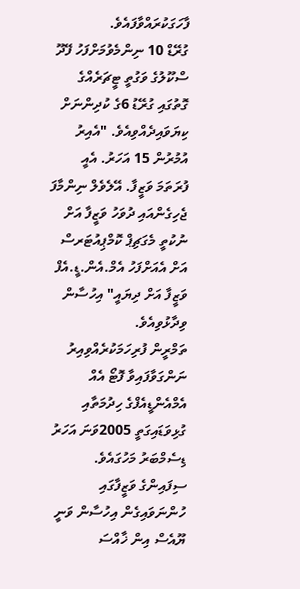ފާހަގަކުރައްވާފައެވެ.
ގުރޭޑް 10 ނިންމެވުމަށްފަހު ފޭދޫ ސްކޫލުގެ ވަގުތީ ޓީޗަރެއްގެ ގޮތުގައި ގުރޭޑު 6ގެ ކުދިންނަށް ކިޔަވައިދެއްވިއެވެ. "އެއިރު އުމުރުން 15 އަހަރު. އެއީ ފުރަތަމަ ވަޒީފާ. އޭލެވެލް ނިންމާފަ ޖެހިގެންއައި ދުވަހު ވަޒީފާ އަށް ނުކުތީ މެގަޗިޕް ކޮމްޕިއުޓަރސް އަށް އެއަށްފަހު އެމް.އެން.ޑީ.އެފް ވަޒީފާ އަށް ދިޔައީ" އިހުސާން ވިދާޅުވިއެވެ.
ތަމްރީން ފުރިހަމަކުރެއްވިއިރު ނަންގަވާފައިވާ ފޮޓޯ އެއް
އެމްއެންޑީއެފްގެ ހިދުމަތާއި ގުޅިވަޑައިގަތީ 2005ވަނަ އަހަރު ޑިސެމްބަރު މަހުގައެވެ. ސިފައިންގެ ވަޒީފާގައި ހުންނަވައިގެން އިހުސާން ވަނީ ޔޫއެސް އިން ޚާއްސަ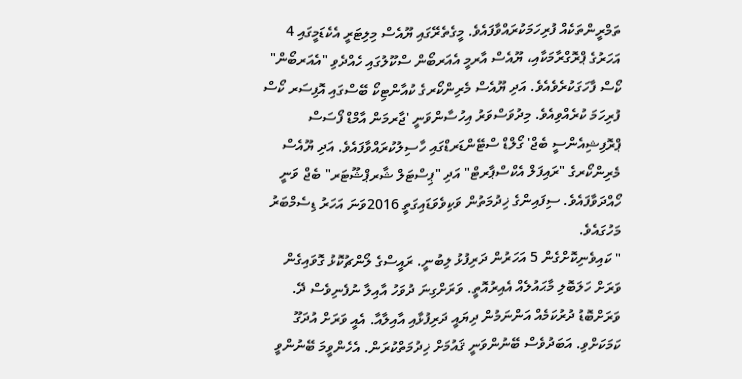ތަމްރީންތަކެއް ފުރިހަމަކުރައްވާފައެވެ. މީގެތެރޭގައި ޔޫއެސް މިލިޓަރީ އެކެޑަމީގައި 4 އަހަރުގެ ޕްރޮގްރާމަކާއި، ޔޫއެސް އާރމީ އެއަރބޯން ސްކޫލުގައި ހެއްދެވި "އެއަރބޯން" ކޯސް ފާހަގަކުރެވެއެވެ. އަދި ޔޫއެސް މެރިންކޯރގެ ކުއާންޓިކޯ ބޭސްގައި އޮފިސަރ ކޯސް ފުރިހަމަ ކުރެއްވިއެވެ. މިދުވަސްވަރު އިހުސާންވަނީ 'ޖާރމަން އާމްޑް ފޯސަސް ޕްރޮފިޝިއެންސީ ބެޖް' ގޯލްޑް ސްޓޭންޑަރޑްގައި ހާސިލުކުރައްވާފައެވެ. އަދި ޔޫއެސް މެރިންކޯރގެ "ރައިފަލް އެކްސްޕާރޓް" އަދި "ޕިސްޓަލް ޝާރޕްޝޫޓަރ" ބެޖް ވަނީ ހޯއްދަވާފައެވެ. ސިފައިންގެ ޚިދުމަތުން ވަކިވެވަޑައިގަތީ 2016ވަނަ އަހަރު ޑިސެމްބަރު މަހުގައެވެ.
" ކައިވެނިކޮށްގެން 5 އަހަރުން ދަރިފުޅު ލިބުނީ. ރައީސްގެ ލޯންޗުކޮޅު ގޮވައިގެން ވަރަށް ހަލަބޮލި މާޙައުލެއް އެއިރުއޮތީ. ވަރަށްގިނަ ދުވަހު އާއިލާ ނުފެނިވެސް ދޭ. ވަރަށްބޮޑު ދުރުކަމެއް އަންނަމުން ދިޔައީ ދަރިފުޅާއި އާއިލާއާ. އެއީ ވަރަށް އުދަގޫ ކަމަކަށްވި. އަބަދުވެސް ބޭނުންވަނީ ޤައުމަށް ޚިދުމަތްކުރަން. އެހެންވީމަ ބޭނުންވީ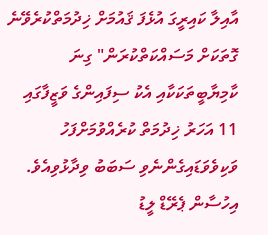އާއިލާ ކައިރީގަ އުޅެފަ ޤައުމަށް ޚިދުމަތްކުރެވޭނެ ގޮތަކަށް މަސައްކަތްކުރަން" ގިނަ ކާމިޔާބީތަކަކާއި އެކު ސިފައިންގެ ވަޒީފާގައި 11 އަހަރު ޚިދުމަތް ކުރެއްވުމަށްފަހު ވަކިވެވަޑައިގެންނެވި ސަބަބު ވިދާޅުވިއެވެ.
އިހުސާން ޕެރޭޑް ލީޑު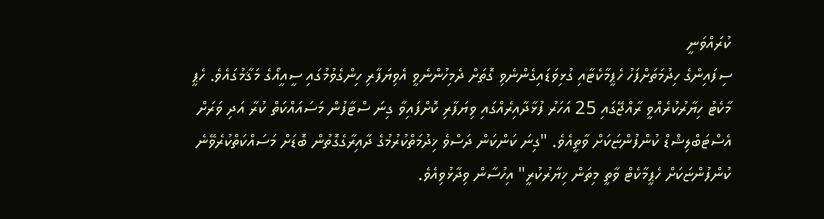ކުރައްވަނީ
ސިފައިންގެ ހިދުމަތަށްފަހު ހެޕީމާކެޓާއި ގުޅިވަޑައިގެންނެވި ގޮތަށް ދެމިހުންނެވީ އެވިޔަފާރި ހިންގެވުމުގައި ސީއީއޯގެ މަޤާމުގައެވެ. ހެޕީ މާކެޓު ހިޔާރުކުރެއްވީ ރާއްޖޭގައި 25 އަހަރު ފުޅާދާއިރެއްގައި ވިޔަފާރި ކޮށްފައިވާ ގިނަ ސްޓާފުން މަސައައްކަތް ކުރާ އަދި ވަރަށް އެސްޓަބްލިޝްޑް ކުންފުންޏަކަށް ވާތީއެވެ. "ގިނަ ކަންކަން ދަސްވެ ޚިދުމަތްކުރުމުގެ ދާއިރާގެގޮތުން ބޮޑަށް މަސައްކަތްކުރެވޭނެ ކުންފުންޏަކަށް ހެޕީމާކެޓް ވާތީ މިތަން ޚިޔާރުކުރީ" އިހުސާން ވިދާޅުވިއެވެ.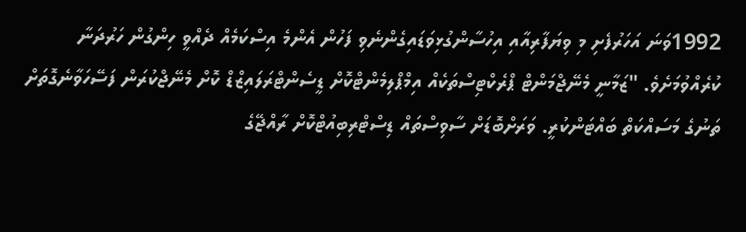1992ވަނަ އަހަރުފެށި މި ވިޔަފާރިއާއި އިހުސާންގުޅިވަޑައިގެންނެވި ފަހުން އެންމެ އިސްކަމެއް ދެއްވީ ހިންގުން ހަރުދަނާ ކުރެއްވުމަށެވެ. "ޒަމާނީ މެނޭޖްމަންޓް ޕްރެކްޓިސްތަކެއް އިމްޕްލިމެންޓްކޮށް ޑީސެންޓްރަލައިޒްޑް ކޮށް މެނޭޖްކުރަން ފަސޭހަވާނެގޮތަށް ތަނުގެ މަސައްކަތް ބައްޓަންކުރީ. ވަރަށްބޮޑަށް ސާވިސްތައް ޑިސްޓްރިބިއުޓްކޮށް ރާއްޖޭގެ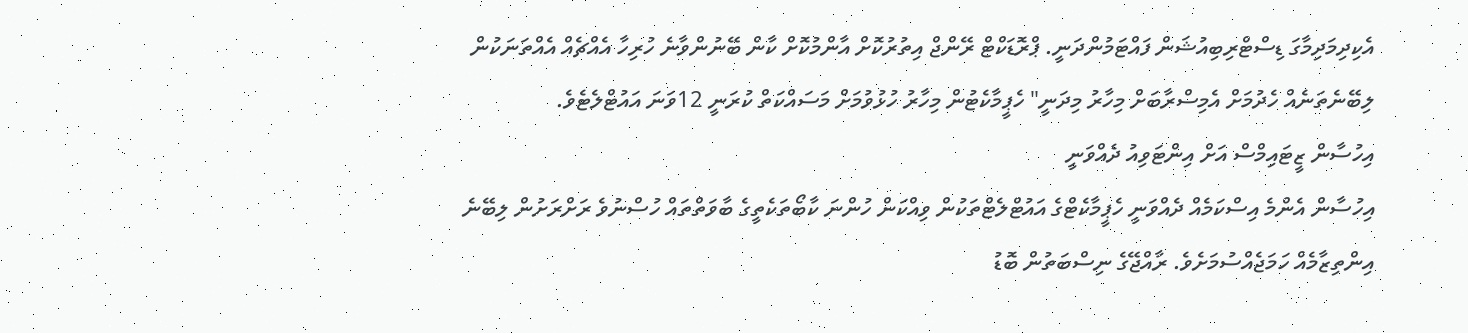އެކިދިމަދިމާގަ ޑިސްޓްރިބިއުޝަން ފައްޓަމުންދަނީ. ޕްރޮޑަކްޓް ރޭންޖް އިތުރުކޮށް އާންމުކޮށް ކާން ބޭނުންވާނެ ހުރިހާ އެއްޗެއް އެއްތަނަކުން ލިބޭނެތަނެއް ހެދުމަށް އެމިސްރާބަށް މިހާރު މިދަނީ" ހެޕީމާކެޓުން މިހާރު ހުޅުވުމަށް މަސައްކަތް ކުރަނީ 12ވަނަ އައުޓްލެޓެވެ.
އިހުސާން ޒީޓައިމްސް އަށް އިންޓަވިއު ދެއްވަނީ
އިހުސާން އެންމެ އިސްކަމެއް ދެއްވަނީ ހެޕީމާކެޓްގެ އައުޓްލެޓްތަކުން ވިއްކަން ހުންނަ ކާބޯތަކެތީގެ ބާވަތްތައް ހުސްނުވެ ރަށްރަށުން ލިބޭނެ އިންތިޒާމެއް ހަމަޖެއްސުމަށެވެ. ރާއްޖޭގެ ނިސްބަތުން ބޮޑު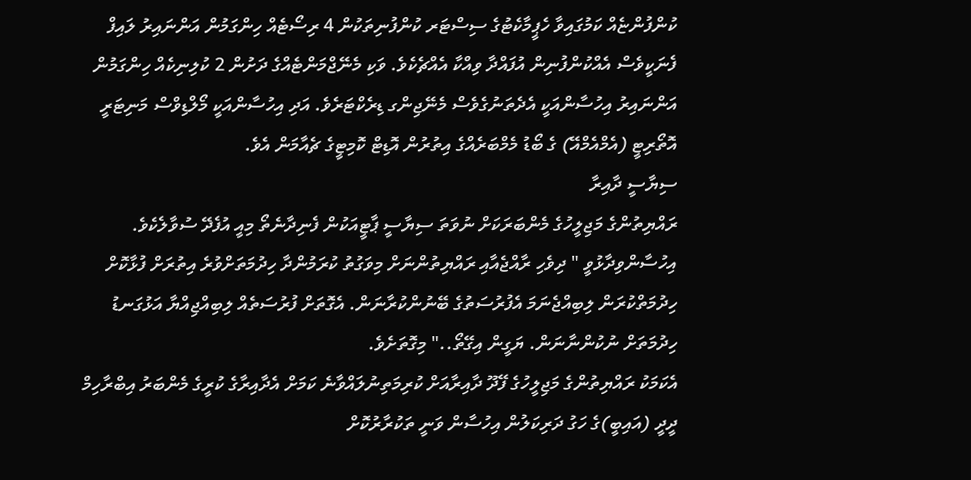ކުންފުންޏެއް ކަމުގައިވާ ހެޕީމާކެޓުގެ ސިސްޓަރ ކުންފުނިތަކުން 4 ރިސޯޓެއް ހިންގަމުން އަންނައިރު ލައިފް ފެނަކީވެސް އެއްކުންފުނިން އުފައްދާ ވިއްކާ އެއްޗެކެވެ. ވަކި މެނޭޖްމަންޓެއްގެ ދަށުން 2 ކުލިނިކެއް ހިންގަމުން އަންނައިރު އިހުސާންއަކީ އެދެތަނުގެވެސް މެނޭޖިންގ ޑިރެކްޓަރެވެ. އަދި އިހުސާންއަކީ މޯލްޑިވްސް މަނިޓަރީ އޮތޯރިޓީ (އެމްއެމްއޭ) ގެ ބޯޑު މެމްބަރެއްގެ އިތުރުން އޮޑިޓް ކޮމިޓީގެ ޗެއާމަން އެވެ.
ސިޔާސީ ދާއިރާ
ރައްޔިތުންގެ މަޖިލީހުގެ މެންބަރަކަށް ނުވަތަ ސިޔާސީ ޕާޓީއަކުން ފެނިދާނެތޯ މިއީ އުފެދޭ ސުވާލެކެވެ. އިހުސާންވިދާޅުވީ " ދިވެހި ރާއްޖެއާއި ރައްޔިތުންނަށް މިވަގުތު ކުރަމުންދާ ހިދުމަތަށްވުރެ އިތުރަށް ފުޅާކޮށް ހިދުމަތްކުރަން ލިބިއްޖެނަމަ އެފުރުސަތުގެ ބޭނުންކުރާނަން. އެގޮތަށް ފުރުސަތެއް ލިބިއްޖިއްޔާ އަޅުގަނޑު ހިދުމަތަށް ނުކުންނާނަން. ޔަގީން އިގޭތޯ.." މިގޮތަށެވެ.
އެކަމަކު ރައްޔިތުންގެ މަޖިލީހުގެ ފޭދޫ ދާއިރާއަށް ކުރިމަތިނުލައްވާނެ ކަމަށް އެދާއިރާގެ ކުރީގެ މެންބަރު އިބްރާހިމް ދީދީ (އައިބީ)ގެ ހަގު ދަރިކަލުން އިހުސާން ވަނީ ތަކުރާރުކޮށް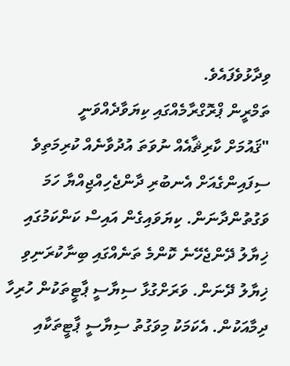ވިދާޅުވެފައެވެ.
ތަމްރީން ޕްރޮގްރާމެއްގައި ކިޔަވާދެއްވަނީ
"ޤައުމަށް ކާރިޘާއެއް ނުވަތަ އުދުވާނެއް ކުރިމަތިވެ ސިފައިންގެއަށް އެނބުރި ދާންޖެހިއްޖިއްޔާ ހަމަ ވަގުތުންދާނަން. ކިޔަވައިގެން އައިސް ކަންކަމުގައި ޚިޔާލު ދޭންޖެހޭނެ ކޮންމެ ތަނެއްގައި ބިނާކުރަނިވި ޚިޔާލު ދޭނަން. ވަރަށްގުޅާ ސިޔާސީ ޕާޓީތަކުން ހުރިހާ ދިމާއަކުން. އެކަމަކު މިވަގުތު ސިޔާސީ ޕާޓީތަކާއި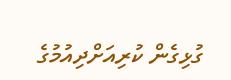ގުޅިގެން ކުރިއަށްދިއުމުގެ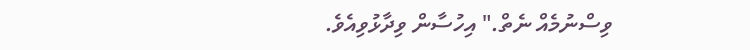ވިސްނުމެއް ނެތް." އިހުސާން ވިދާޅުވިއެވެ.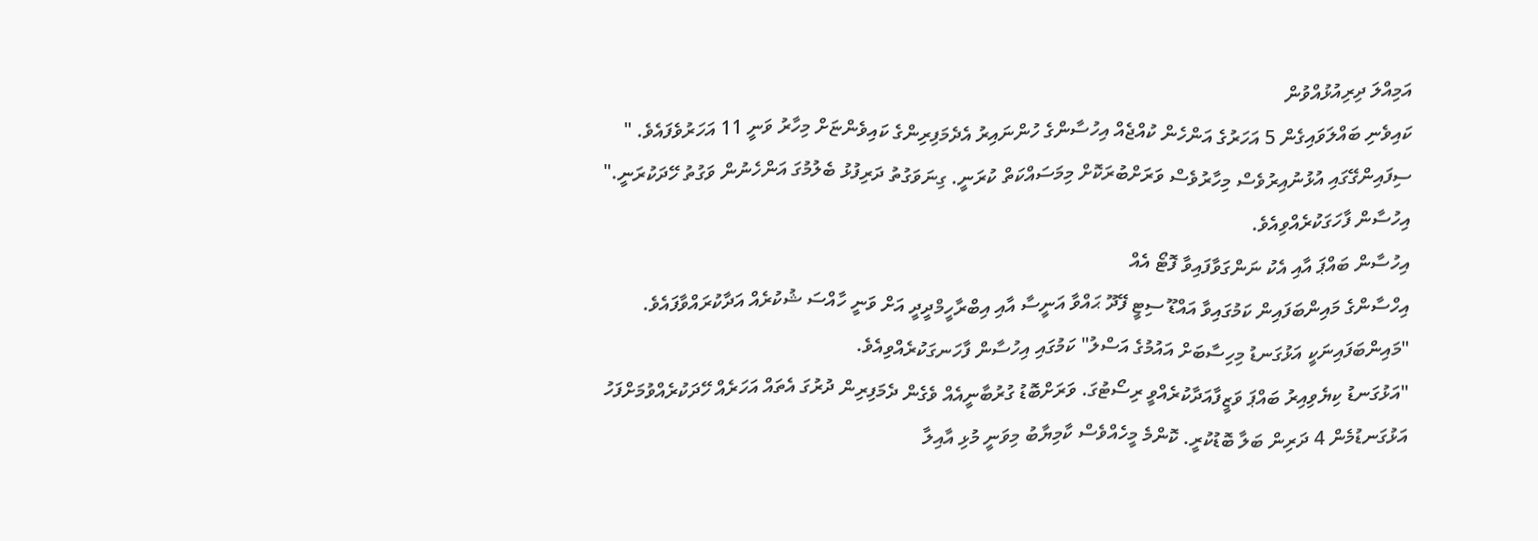އަމިއްލަ ދިރިއުޅުއްވުން
ކައިވެނި ބައްލަވައިގެން 5 އަހަރުގެ އަންހެން ކުއްޖެއް އިހުސާންގެ ހުންނައިރު އެދެމަފިރިންގެ ކައިވެންޏަށް މިހާރު ވަނީ 11 އަހަރުވެފައެވެ. " ސިފައިންގޭގައި އުޅުނުއިރުވެސް މިހާރުވެސް ވަރަށްބުރަކޮށް މިމަސައްކަތް ކުރަނީ. ގިނަވަގުތު ދަރިފުޅު ބެލުމުގަ އަންހެނުން ވަގުތު ހޭދަކުރަނީ." އިހުސާން ފާހަގަކުރެއްވިއެވެ.
އިހުސާން ބައްޕަ އާއި އެކު ނަންގަވާފައިވާ ފޮޓޯ އެއް
އިހްސާންގެ މައިންބަފައިން ކަމުގައިވާ އައްޑޫ ސިޓީ ފޭދޫ ޙައްވާ އަނީސާ އާއި އިބްރާހީމްދީދީ އަށް ވަނީ ހާއްސަ ޝުކުރެއް އަދާކުރައްވާފައެވެ. "މައިންބަފައިނަކީ އަޅުގަނޑު މިހިސާބަށް އައުމުގެ އަސްލު" ކަމުގައި އިހުސާން ފާހަނގަކުރެއްވިއެވެ.
"އަޅުގަނޑު ކިޔެވިއިރު ބައްޕަ ވަޒީފާއަދާކުރެއްވީ ރިސޯޓުގަ. ވަރަށްބޮޑު ގުރުބާނީއެއް ވެގެން ދެމަފިރިން ދުރުގަ އެތައް އަހަރެއް ހޭދަކުރެއްވުމަށްފަހު އަޅުގަނޑުމެން 4 ދަރިން ބަލާ ބޮޑުކުރީ. ކޮންމެ މީހެއްވެސް ކާމިޔާބު މިވަނީ މުޅި އާއިލާ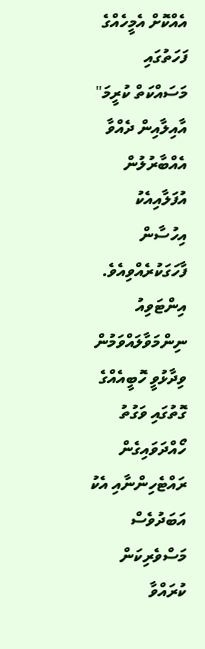އެއްކޮށް އެމީހެއްގެ ފަހަތުގައި މަސައްކަތް ކުރީމަ" އާއިލާއިން ދެއްވާ އެއްބާރުލުން އުފަލާއިއެކު އިހުސާން ފާހަގަކުރެއްވިއެވެ.
އިންޓަވިއު ނިންމަވާލައްވަމުން ވިދާޅުވީ ހޮބީއެއްގެ ގޮތުގައި ވަގުތު ހޯއްދަވައިގެން ރައްޓެހިންނާއި އެކު އަބަދުވެސް މަސްވެރިކަން ކުރައްވާ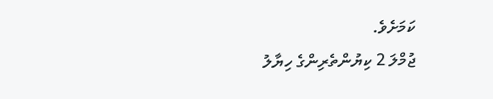ކަމަށެވެ.
ޖުމްލަ 2 ކިޔުންތެރިންގެ ހިޔާލު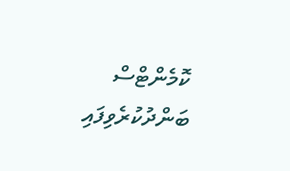ކޮމެންޓްސް ބަންދުކުރެވިފައި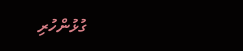ގުޅުންހުރި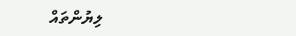ލިޔުންތައް